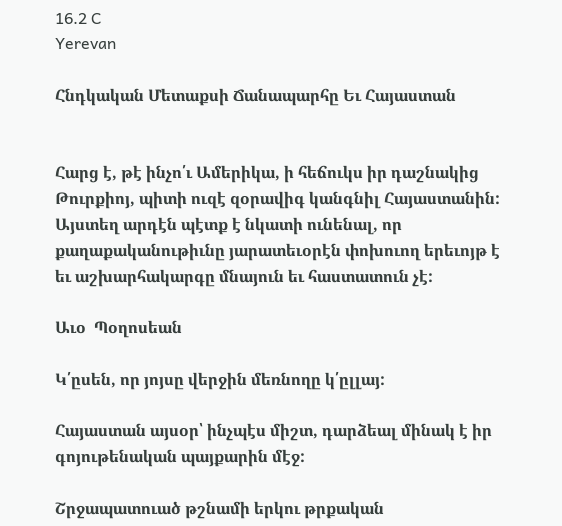16.2 C
Yerevan

Հնդկական Մետաքսի Ճանապարհը Եւ Հայաստան


Հարց է, թէ ինչո՛ւ Ամերիկա, ի հեճուկս իր դաշնակից Թուրքիոյ, պիտի ուզէ զօրավիգ կանգնիլ Հայաստանին: Այստեղ արդէն պէտք է նկատի ունենալ, որ քաղաքականութիւնը յարատեւօրէն փոխուող երեւոյթ է եւ աշխարհակարգը մնայուն եւ հաստատուն չէ:

Աւօ  Պօղոսեան

Կ՛ըսեն, որ յոյսը վերջին մեռնողը կ՛ըլլայ:

Հայաստան այսօր՝ ինչպէս միշտ, դարձեալ մինակ է իր գոյութենական պայքարին մէջ:

Շրջապատուած թշնամի երկու թրքական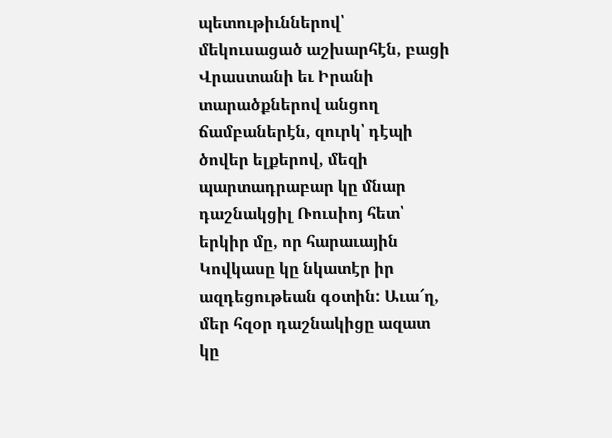պետութիւններով՝ մեկուսացած աշխարհէն, բացի Վրաստանի եւ Իրանի տարածքներով անցող ճամբաներէն, զուրկ՝ դէպի ծովեր ելքերով, մեզի պարտադրաբար կը մնար դաշնակցիլ Ռուսիոյ հետ՝ երկիր մը, որ հարաւային Կովկասը կը նկատէր իր ազդեցութեան գօտին: Աւա՜ղ, մեր հզօր դաշնակիցը ազատ կը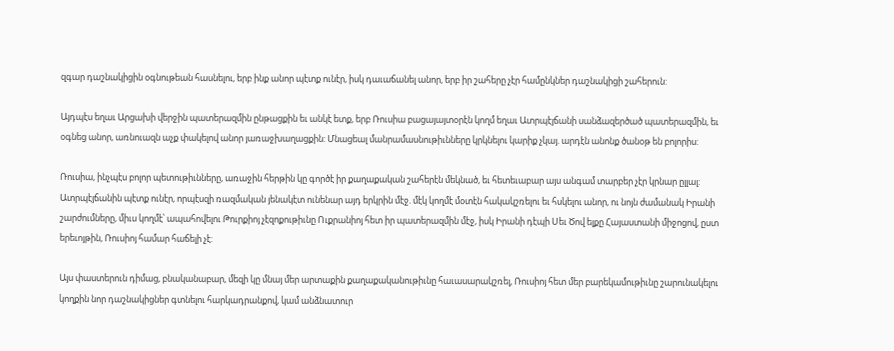զգար դաշնակիցին օգնութեան հասնելու, երբ ինք անոր պէտք ունէր, իսկ դաւաճանել անոր, երբ իր շահերը չէր համընկներ դաշնակիցի շահերուն:

Այդպէս եղաւ Արցախի վերջին պատերազմին ընթացքին եւ անկէ ետք, երբ Ռուսիա բացայայտօրէն կողմ եղաւ Ատրպէյճանի սանձազերծած պատերազմին, եւ օգնեց անոր, առնուազն աչք փակելով անոր յառաջխաղացքին: Մնացեալ մանրամասնութիւնները կրկնելու կարիք չկայ. արդէն անոնք ծանօթ են բոլորիս:

Ռուսիա, ինչպէս բոլոր պետութիւնները, առաջին հերթին կը գործէ իր քաղաքական շահերէն մեկնած, եւ հետեւաբար այս անգամ տարբեր չէր կրնար ըլլալ: Ատրպէյճանին պէտք ունէր, որպէսզի ռազմական յենակէտ ունենար այդ երկրին մէջ. մէկ կողմէ մօտէն հակակշռելու եւ հսկելու անոր, ու նոյն ժամանակ Իրանի շարժումները, միւս կողմէ՝ ապահովելու Թուրքիոյ չէզոքութիւնը Ուքրանիոյ հետ իր պատերազմին մէջ, իսկ Իրանի դէպի Սեւ Ծով ելքը Հայաստանի միջոցով, ըստ երեւոյթին, Ռուսիոյ համար հաճելի չէ:

Այս փաստերուն դիմաց, բնականաբար, մեզի կը մնայ մեր արտաքին քաղաքականութիւնը հաւասարակշռել, Ռուսիոյ հետ մեր բարեկամութիւնը շարունակելու կողքին նոր դաշնակիցներ գտնելու հարկադրանքով, կամ անձնատուր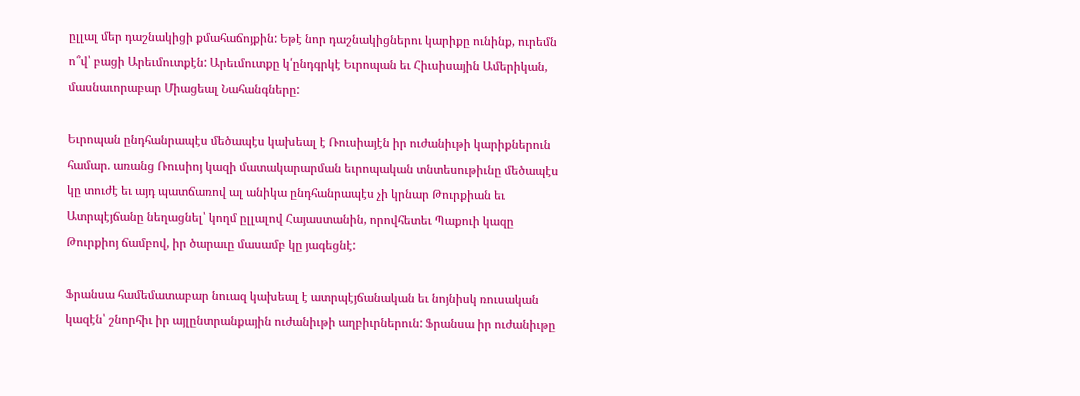ըլլալ մեր դաշնակիցի քմահաճոյքին: Եթէ նոր դաշնակիցներու կարիքը ունինք, ուրեմն ո՞վ՝ բացի Արեւմուտքէն: Արեւմուտքը կ՛ընդգրկէ Եւրոպան եւ Հիւսիսային Ամերիկան, մասնաւորաբար Միացեալ Նահանգները:

Եւրոպան ընդհանրապէս մեծապէս կախեալ է Ռուսիայէն իր ուժանիւթի կարիքներուն համար. առանց Ռուսիոյ կազի մատակարարման եւրոպական տնտեսութիւնը մեծապէս կը տուժէ եւ այդ պատճառով ալ անիկա ընդհանրապէս չի կրնար Թուրքիան եւ Ատրպէյճանը նեղացնել՝ կողմ ըլլալով Հայաստանին, որովհետեւ Պաքուի կազը Թուրքիոյ ճամբով, իր ծարաւը մասամբ կը յագեցնէ:

Ֆրանսա համեմատաբար նուազ կախեալ է ատրպէյճանական եւ նոյնիսկ ռուսական կազէն՝ շնորհիւ իր այլընտրանքային ուժանիւթի աղբիւրներուն: Ֆրանսա իր ուժանիւթը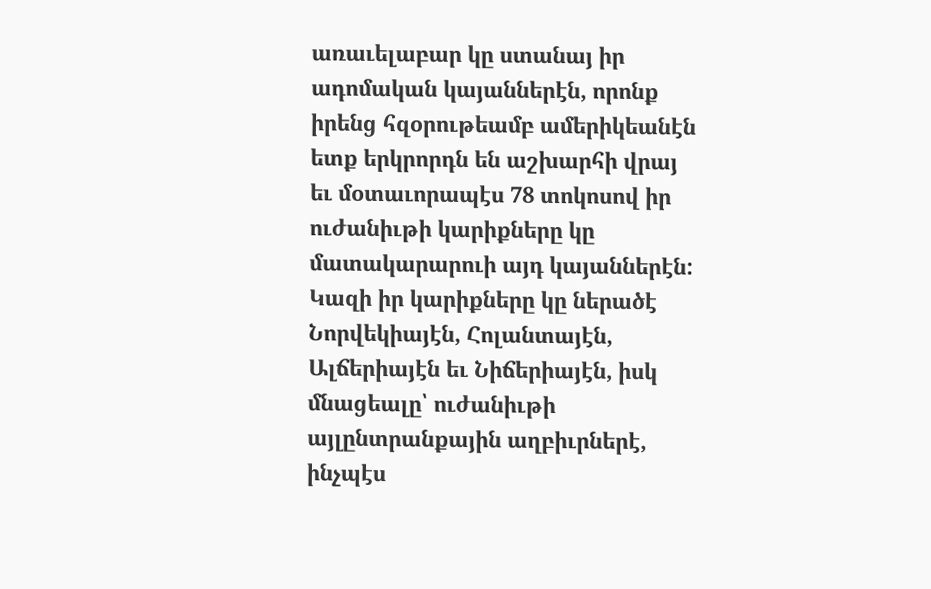առաւելաբար կը ստանայ իր ադոմական կայաններէն, որոնք իրենց հզօրութեամբ ամերիկեանէն ետք երկրորդն են աշխարհի վրայ եւ մօտաւորապէս 78 տոկոսով իր ուժանիւթի կարիքները կը մատակարարուի այդ կայաններէն: Կազի իր կարիքները կը ներածէ Նորվեկիայէն, Հոլանտայէն, Ալճերիայէն եւ Նիճերիայէն, իսկ մնացեալը՝ ուժանիւթի այլընտրանքային աղբիւրներէ, ինչպէս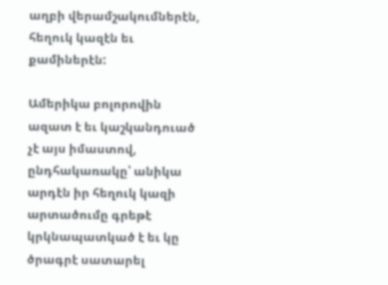աղբի վերամշակումներէն, հեղուկ կազէն եւ քամիներէն:

Ամերիկա բոլորովին ազատ է եւ կաշկանդուած չէ այս իմաստով, ընդհակառակը՝ անիկա արդէն իր հեղուկ կազի արտածումը գրեթէ կրկնապատկած է եւ կը ծրագրէ սատարել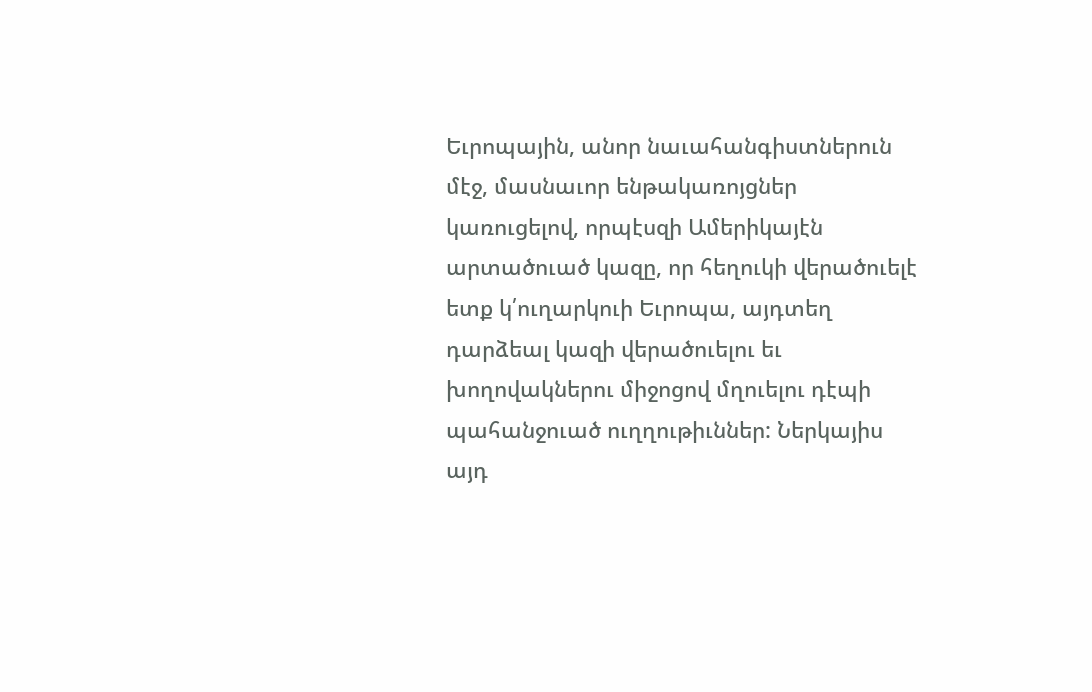Եւրոպային, անոր նաւահանգիստներուն մէջ, մասնաւոր ենթակառոյցներ կառուցելով, որպէսզի Ամերիկայէն արտածուած կազը, որ հեղուկի վերածուելէ ետք կ՛ուղարկուի Եւրոպա, այդտեղ դարձեալ կազի վերածուելու եւ խողովակներու միջոցով մղուելու դէպի պահանջուած ուղղութիւններ: Ներկայիս այդ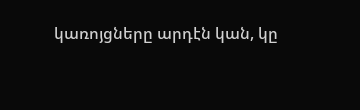կառոյցները արդէն կան, կը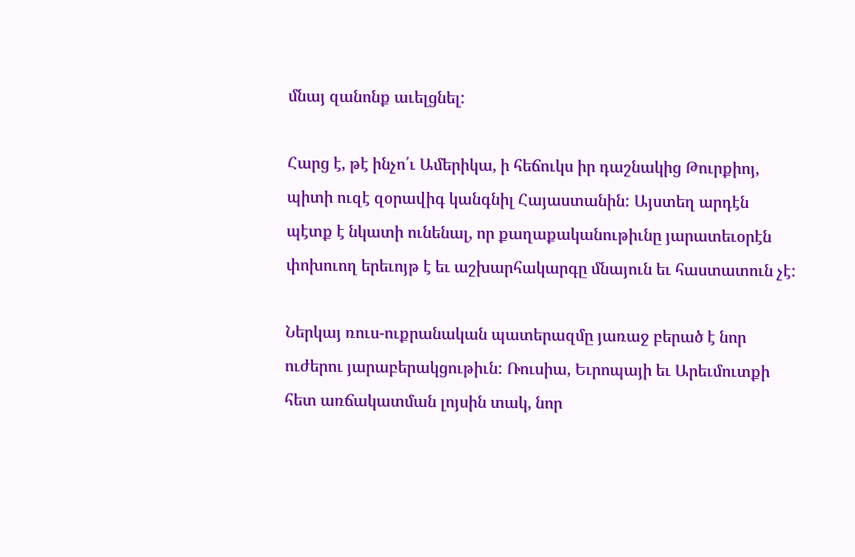մնայ զանոնք աւելցնել:

Հարց է, թէ ինչո՛ւ Ամերիկա, ի հեճուկս իր դաշնակից Թուրքիոյ, պիտի ուզէ զօրավիգ կանգնիլ Հայաստանին: Այստեղ արդէն պէտք է նկատի ունենալ, որ քաղաքականութիւնը յարատեւօրէն փոխուող երեւոյթ է եւ աշխարհակարգը մնայուն եւ հաստատուն չէ:

Ներկայ ռուս-ուքրանական պատերազմը յառաջ բերած է նոր ուժերու յարաբերակցութիւն: Ռուսիա, Եւրոպայի եւ Արեւմուտքի հետ առճակատման լոյսին տակ, նոր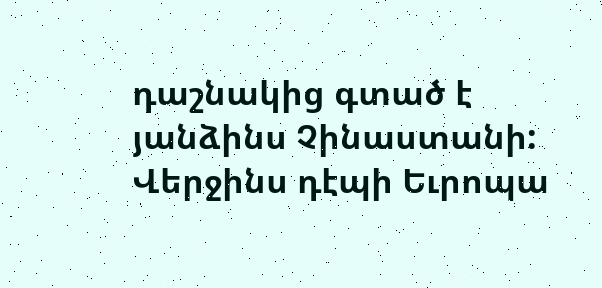դաշնակից գտած է յանձինս Չինաստանի: Վերջինս դէպի Եւրոպա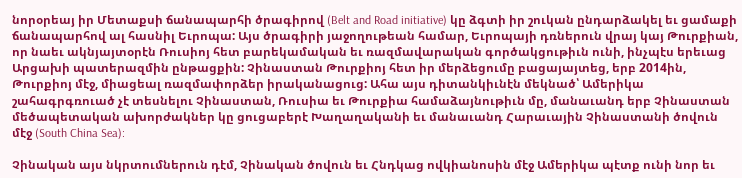նորօրեայ իր Մետաքսի ճանապարհի ծրագիրով (Belt and Road initiative) կը ձգտի իր շուկան ընդարձակել եւ ցամաքի ճանապարհով ալ հասնիլ Եւրոպա: Այս ծրագիրի յաջողութեան համար, Եւրոպայի դռներուն վրայ կայ Թուրքիան, որ նաեւ ակնյայտօրէն Ռուսիոյ հետ բարեկամական եւ ռազմավարական գործակցութիւն ունի, ինչպէս երեւաց Արցախի պատերազմին ընթացքին: Չինաստան Թուրքիոյ հետ իր մերձեցումը բացայայտեց, երբ 2014ին, Թուրքիոյ մէջ, միացեալ ռազմափորձեր իրականացուց: Ահա այս դիտանկիւնէն մեկնած՝ Ամերիկա շահագրգռուած չէ տեսնելու Չինաստան, Ռուսիա եւ Թուրքիա համաձայնութիւն մը, մանաւանդ երբ Չինաստան մեծապետական ախորժակներ կը ցուցաբերէ Խաղաղականի եւ մանաւանդ Հարաւային Չինաստանի ծովուն մէջ (South China Sea):

Չինական այս նկրտումներուն դէմ, Չինական ծովուն եւ Հնդկաց ովկիանոսին մէջ Ամերիկա պէտք ունի նոր եւ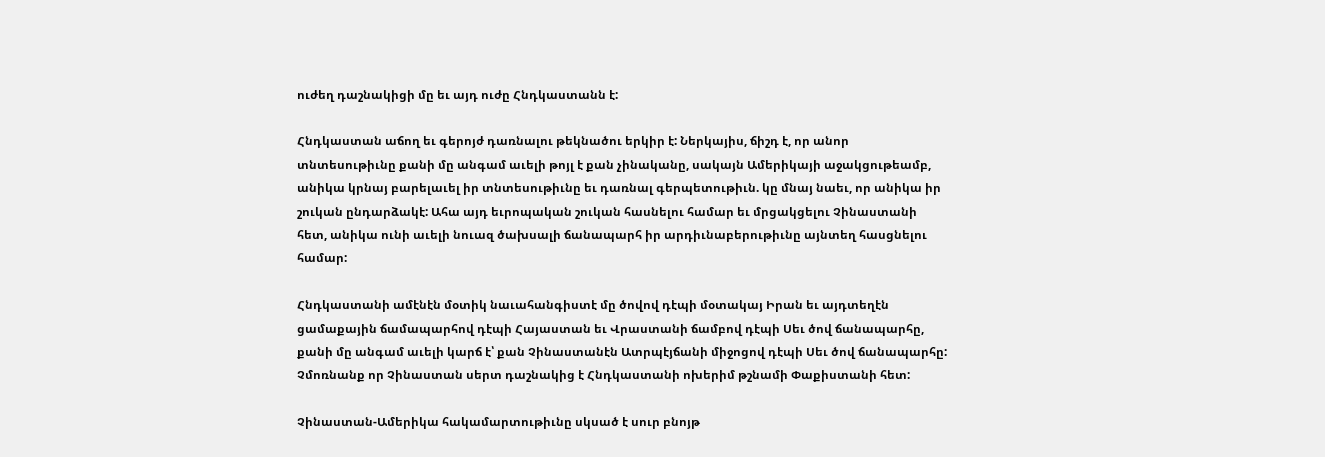ուժեղ դաշնակիցի մը եւ այդ ուժը Հնդկաստանն է:

Հնդկաստան աճող եւ գերոյժ դառնալու թեկնածու երկիր է: Ներկայիս, ճիշդ է, որ անոր տնտեսութիւնը քանի մը անգամ աւելի թոյլ է քան չինականը, սակայն Ամերիկայի աջակցութեամբ, անիկա կրնայ բարելաւել իր տնտեսութիւնը եւ դառնալ գերպետութիւն. կը մնայ նաեւ, որ անիկա իր շուկան ընդարձակէ: Ահա այդ եւրոպական շուկան հասնելու համար եւ մրցակցելու Չինաստանի հետ, անիկա ունի աւելի նուազ ծախսալի ճանապարհ իր արդիւնաբերութիւնը այնտեղ հասցնելու համար:

Հնդկաստանի ամէնէն մօտիկ նաւահանգիստէ մը ծովով դէպի մօտակայ Իրան եւ այդտեղէն ցամաքային ճամապարհով դէպի Հայաստան եւ Վրաստանի ճամբով դէպի Սեւ ծով ճանապարհը, քանի մը անգամ աւելի կարճ է՝ քան Չինաստանէն Ատրպէյճանի միջոցով դէպի Սեւ ծով ճանապարհը: Չմոռնանք որ Չինաստան սերտ դաշնակից է Հնդկաստանի ոխերիմ թշնամի Փաքիստանի հետ:

Չինաստան-Ամերիկա հակամարտութիւնը սկսած է սուր բնոյթ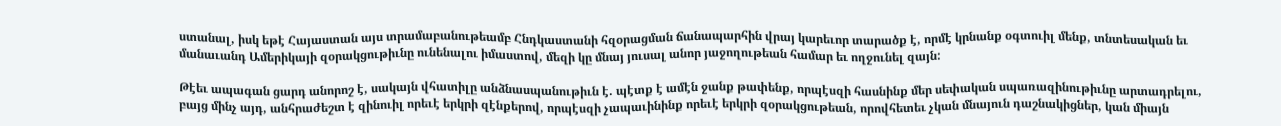ստանալ, իսկ եթէ Հայաստան այս տրամաբանութեամբ Հնդկաստանի հզօրացման ճանապարհին վրայ կարեւոր տարածք է, որմէ կրնանք օգտուիլ մենք, տնտեսական եւ մանաւանդ Ամերիկայի զօրակցութիւնը ունենալու իմաստով, մեզի կը մնայ յուսալ անոր յաջողութեան համար եւ ողջունել զայն:

Թէեւ ապագան ցարդ անորոշ է, սակայն վհատիլը անձնասպանութիւն է. պէտք է ամէն ջանք թափենք, որպէսզի հասնինք մեր սեփական սպառազինութիւնը արտադրելու, բայց մինչ այդ, անհրաժեշտ է զինուիլ որեւէ երկրի զէնքերով, որպէսզի չապաւինինք որեւէ երկրի զօրակցութեան, որովհետեւ չկան մնայուն դաշնակիցներ, կան միայն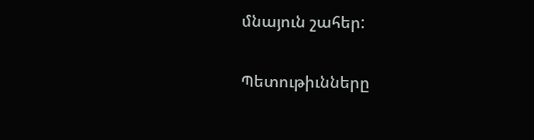մնայուն շահեր:

Պետութիւնները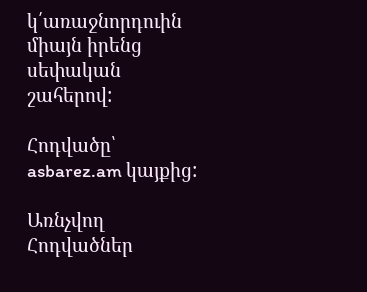կ՛առաջնորդուին միայն իրենց սեփական շահերով:

Հոդվածը՝ asbarez.am կայքից:

Առնչվող Հոդվածներ